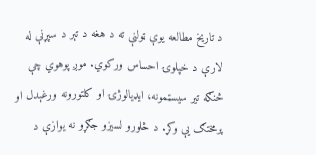د تاریخ مطالعه یوې ټولنې ته د هغه د تېر د سپړنې له لارې د خپلوۍ احساس ورکوي. موږ پوهوي چې څنګه تیر سیسټمونه، ایډیالوژۍ او کلتورونه ورغېدل او پرمختګ یې وکړ. د څلورو لسیزو جګړو نه یوازې د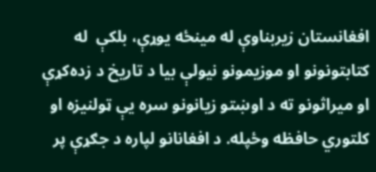افغانستان زیربناوې له مینځه یوړې، بلکې  له کتابتونونو او موزیمونو نیولې بیا د تاریخ د زده‌کړې او میراثونو ته د اوښتو زیانونو سره یې ټولنیزه او کلتوري حافظه وځپله. د افغانانو لپاره د جګړې پر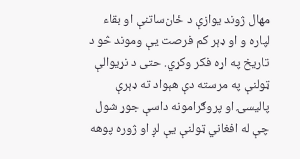مهال ژوند یوازې د ځان‌ساتنې او بقاء لپاره و او ډېر کم فرصت یې وموند څو د تاریخ په اړه فکر وکړي. حتی د نړیوالې ټولنې په مرسته دې هېواد ته ډېرې پالیسۍ او پروګرامونه داسې جوړ شول چې له افغاني ټولنې یې لږ او ژوره پوهه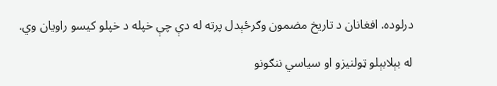درلوده. افغانان د تاریخ مضمون وګرځېدل پرته له دې چې خپله د خپلو کیسو راویان وي.

له بېلابېلو ټولنیزو او سیاسي ننګونو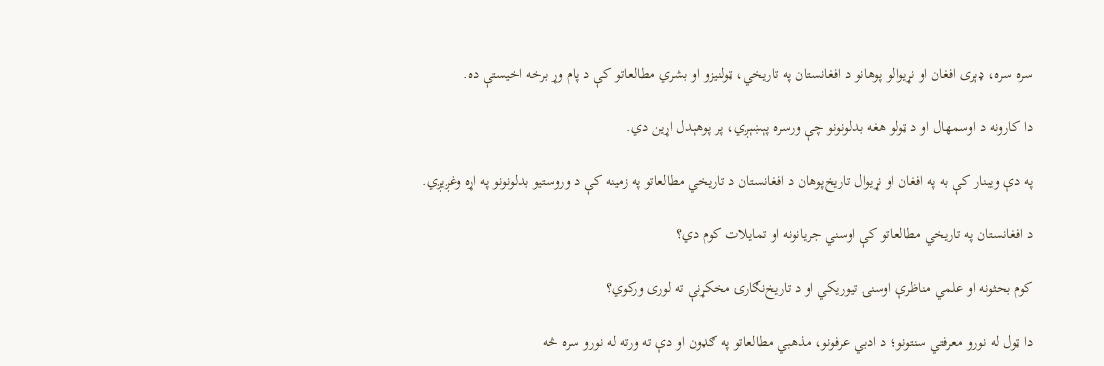سره سره، ډېری افغان او نړیوالو پوهانو د افغانستان په تاریخي، ټولنیزو او بشري مطالعاتو کې د پام وړ برخه اخیستې ده.

دا کارونه د اوسمهال او د ټولو هغه بدلونونو چې ورسره پېښېږي، پر پوهېدل اړین دي.

په دې ویبنار کې به په افغان او نړیوال تاریخ‌پوهان د افغانستان د تاریخي مطالعاتو په زمینه کې د وروستیو بدلونونو په اړه وغږیږي.

د افغانستان په تاریخي مطالعاتو کې اوسني جریانونه او تمایلات کوم دي؟

کوم بحثونه او علمي مناظرې اوسنۍ تیوریکي او د تاریخ‌نګارۍ مخکړنې ته لوری ورکوي؟

دا ټول له نورو معرفتي سنتونو؛ د ادبي عرفونو، مذهبي مطالعاتو په ګډون او دې ته ورته له نورو سره څه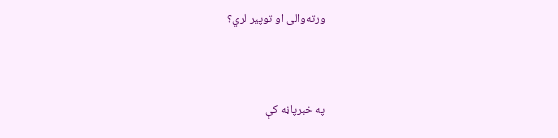ورته‌والی او توپير لري؟



په خبرپاڼه کې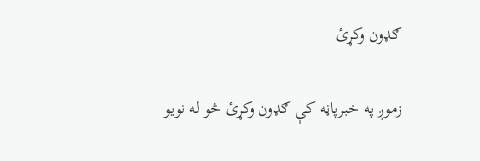ګډون وکړئ

زموږ په خبرپاڼه کې ګډون وکړئ څو له نویو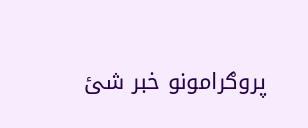پروګرامونو خبر شئ